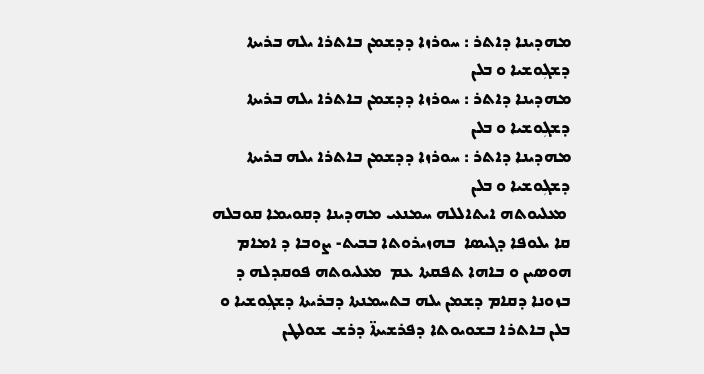ܡܗܕܝܢܐ ܕܐܬܪ : ܚܘܪܙܐ ܕܕܫܡܢ ܒܐܬܪܐ ܝܠܗ ܒܪܝܬܐ ܕܫܓܼܘܫܝܐ ܘ ܒܠܢ
ܡܗܕܝܢܐ ܕܐܬܪ : ܚܘܪܙܐ ܕܕܫܡܢ ܒܐܬܪܐ ܝܠܗ ܒܪܝܬܐ ܕܫܓܼܘܫܝܐ ܘ ܒܠܢ
ܡܗܕܝܢܐ ܕܐܬܪ : ܚܘܪܙܐ ܕܕܫܡܢ ܒܐܬܪܐ ܝܠܗ ܒܪܝܬܐ ܕܫܓܼܘܫܝܐ ܘ ܒܠܢ
 ܡܥܠܝܘܬܗ ܐܝܬܐܠܠܗ ܚܡܢܥܝ ܡܗܕܝܢܐ ܕܩܘܝܡܐ ܩܘܒܠܗ ܩܐ ܝܠܘܦܐ ܕܓܝܣܐ  ܒܗܙܝܪܘܬܐ ܒܒܝܬ- ܨܘܒܐ ܕ ܐܡܐܡ ܗܘܣܝܢ ܘ ܒܐܗܐ ܬܦܩܬܐ ܥܡ  ܡܥܠܝܘܬܗ ܦܘܩܕܠܗ ܕ ܒܙܘܢܐ ܕܩܐܡ ܕܫܡܢ ܝܠܗ ܒܬܚܡܢܬܐ ܕܒܪܝܬܐ ܕܫܓܼܘܫܝܐ ܘ ܒܠܢ ܒܐܬܪܐ ܒܫܘܝܘܬܐ ܕܦܪܫܝܬܐ̈ ܕܪܫ ܫܘܠܛܢ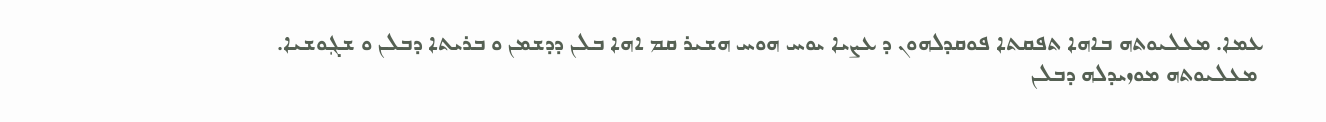ܥܡܐ. ܡܥܠܝܘܬܗ ܒܐܗܐ ܬܦܩܬܐ ܦܘܩܕܠܗܘܢ ܕ ܥܨܝܐ ܝܘܚ ܗܘܚ ܗܫܝܪ ܩܡ ܐܗܐ ܒܠܢ ܕܕܫܡܢ ܘ ܒܪܝܬܐ ܕܒܠܢ ܘ ܫܓܼܘܫܝܐ.
 ܡܥܠܝܘܬܗ ܡܘܙܝܕܠܗ ܕܒܠܢ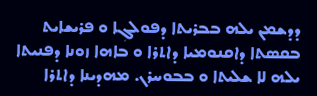ܕܕܫܡܢ ܝܠܗ ܒܒܪܝܬܐ ܕܦܘܠܓܼܐ ܘ ܦܪܝܫܐܝܬ ܒܩܣܬܐ ܕܐܩܢܘܡܝܐ ܕܐܬܪܐ ܘ ܒܐܗܐ ܙܘܢܐ ܕܦܢܝܬܐ ܝܠܗ ܠܐ ܫܠܝܬܐ ܘ ܒܒܘܚܪܢ. ܡܗܕܝܢܐ ܕܐܬܪܐ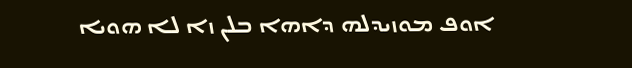ܐܘܦ ܡܘܙܝܕܠܗ ܕܐܗܐ ܒܠܢ ܙܐ ܠܐ ܗܘܝܐ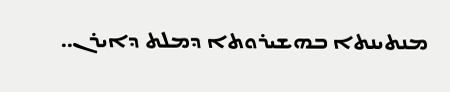ܡܢܬܝܢܬܐ ܒܗܫܝܪܘܬܐ ܕܡܠܬ ܕܐܝܪܢ..